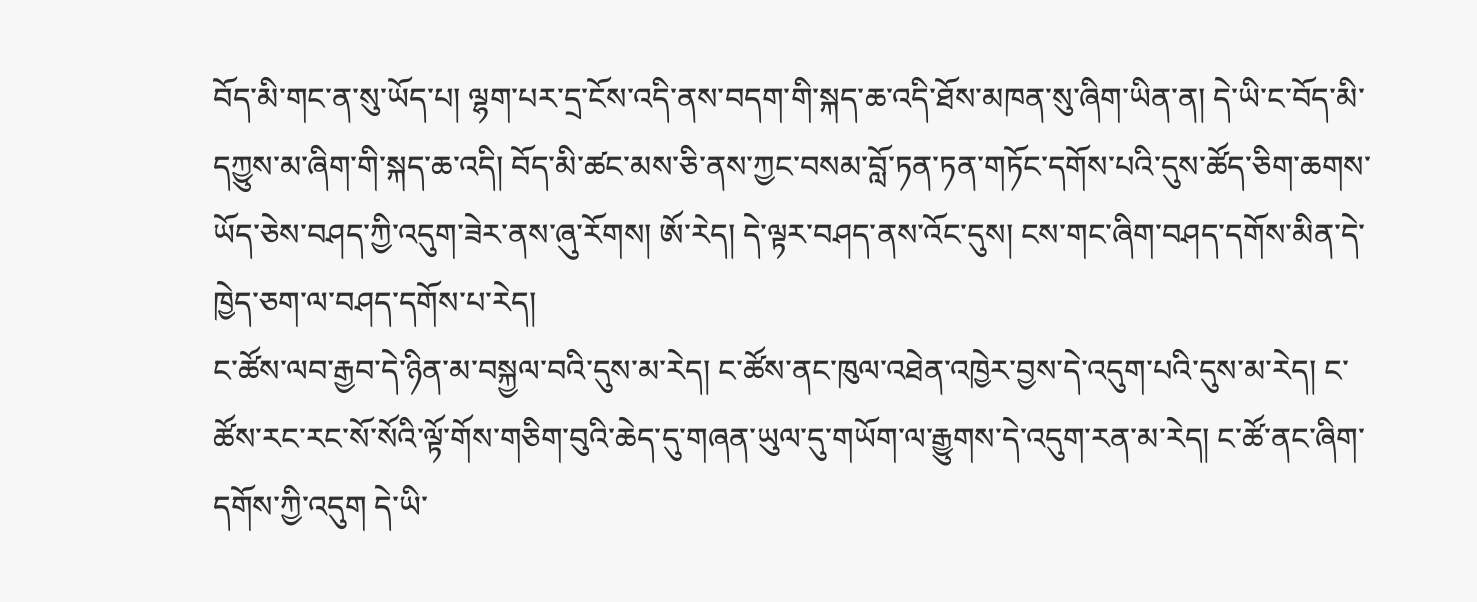བོད་མི་གང་ན་སུ་ཡོད་པ། ལྷག་པར་དྲ་ངོས་འདི་ནས་བདག་གི་སྐད་ཆ་འདི་ཐོས་མཁན་སུ་ཞིག་ཡིན་ན། དེ་ཡི་ང་བོད་མི་དཀྱུས་མ་ཞིག་གི་སྐད་ཆ་འདི། བོད་མི་ཚང་མས་ཅི་ནས་ཀྱང་བསམ་བློ་ཏན་ཏན་གཏོང་དགོས་པའི་དུས་ཚོད་ཅིག་ཆགས་ཡོད་ཅེས་བཤད་ཀྱི་འདུག་ཟེར་ནས་ཞུ་རོགས། ཨོ་རེད། དེ་ལྟར་བཤད་ནས་འོང་དུས། ངས་གང་ཞིག་བཤད་དགོས་མིན་དེ་ཁྱེད་ཅག་ལ་བཤད་དགོས་པ་རེད།
ང་ཚོས་ལབ་རྒྱབ་དེ་ཉིན་མ་བསྐྱལ་བའི་དུས་མ་རེད། ང་ཚོས་ནང་ཁུལ་འཐེན་འཁྱེར་བྱས་དེ་འདུག་པའི་དུས་མ་རེད། ང་ཚོས་རང་རང་སོ་སོའི་ལྟོ་གོས་གཅིག་བུའི་ཆེད་དུ་གཞན་ཡུལ་དུ་གཡོག་ལ་རྒྱུགས་དེ་འདུག་རན་མ་རེད། ང་ཚོ་ནང་ཞིག་དགོས་ཀྱི་འདུག དེ་ཡི་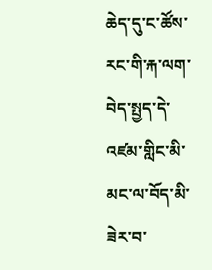ཆེད་དུ་ང་ཚོས་རང་གི་རྐ་ལག་བེད་སྤྱད་དེ་འཛམ་གླིང་མི་མང་ལ་བོད་མི་ཟེར་བ་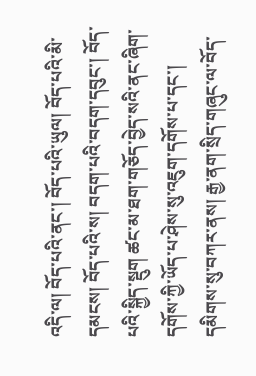འདི་ལ། བོད་པའི་ནང་། བོད་པའི་ཡུལ། བོད་པའི་མི་དམངས། བོད་པའི་ས། བདག་པའི་བདག་དབུང་། བོད་པའི་སྐྱིད་སྡུག ཚང་མ་ཐག་གཅོད་བྱེད་སའི་ནང་ཞིག་དགོས་ཀྱི་ཡོད་པ་ཤེས་སུ་འཇུག་དགོས་པ་དང་། དམིགས་སུ་བཀར་ནས། རྒྱ་ནག་སྲིད་གཞུང་ལ་བོད་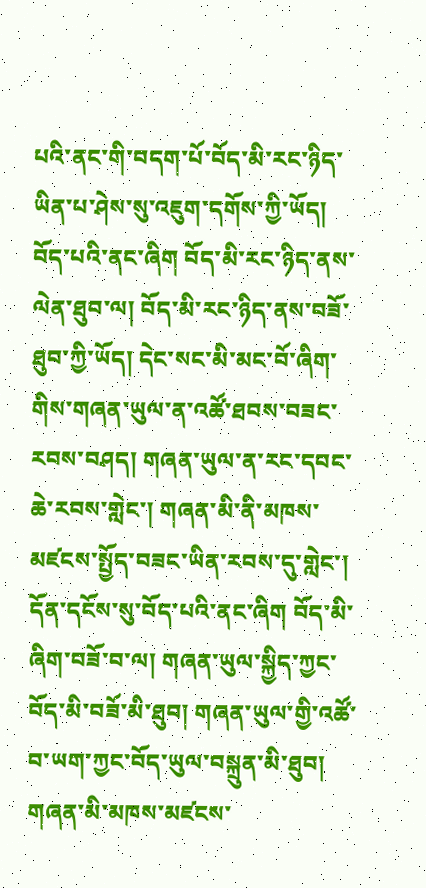པའི་ནང་གི་བདག་པོ་བོད་མི་རང་ཉིད་ཡིན་པ་ཤེས་སུ་འཇུག་དགོས་ཀྱི་ཡོད།
བོད་པའི་ནང་ཞིག བོད་མི་རང་ཉིད་ནས་ལེན་ཐུབ་ལ། བོད་མི་རང་ཉིད་ནས་བཟོ་ཐུབ་ཀྱི་ཡོད། དེང་སང་མི་མང་བོ་ཞིག་གིས་གཞན་ཡུལ་ན་འཚོ་ཐབས་བཟང་རབས་བཤད། གཞན་ཡུལ་ན་རང་དབང་ཆེ་རབས་གླེང་། གཞན་མི་ནི་མཁས་མཛངས་སྤྱོད་བཟང་ཡིན་རབས་དུ་གླེང་། དོན་དངོས་སུ་བོད་པའི་ནང་ཞིག བོད་མི་ཞིག་བཟོ་བ་ལ། གཞན་ཡུལ་སྐྱིད་ཀྱང་བོད་མི་བཟོ་མི་ཐུབ། གཞན་ཡུལ་གྱི་འཚོ་བ་ཡག་ཀྱང་བོད་ཡུལ་བསྐྲུན་མི་ཐུབ། གཞན་མི་མཁས་མཛངས་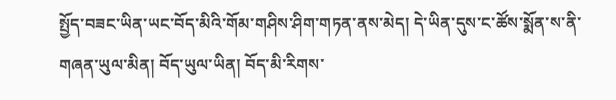སྤྱོད་བཟང་ཡིན་ཡང་བོད་མིའི་གོམ་གཤིས་ཤིག་གཏན་ནས་མེད། དེ་ཡིན་དུས་ང་ཚོས་སྨོན་ས་ནི་གཞན་ཡུལ་མིན། བོད་ཡུལ་ཡིན། བོད་མི་རིགས་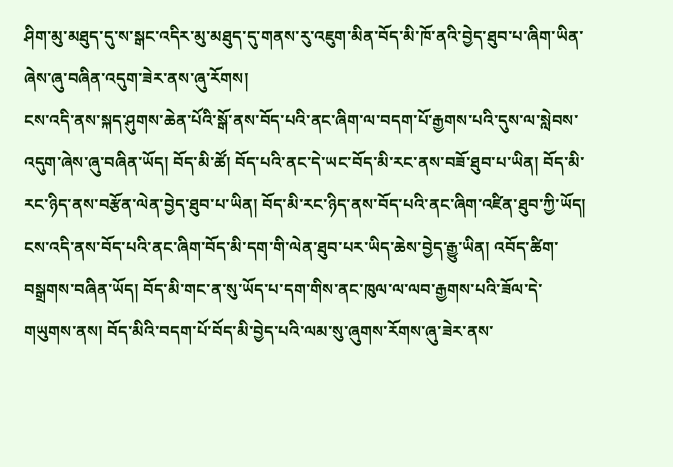ཤིག་མུ་མཐུད་དུ་ས་སྒང་འདིར་མུ་མཐུད་དུ་གནས་རུ་འཇུག་མིན་བོད་མི་ཁོ་ནའི་བྱེད་ཐུབ་པ་ཞིག་ཡིན་ཞེས་ཞུ་བཞིན་འདུག་ཟེར་ནས་ཞུ་རོགས།
ངས་འདི་ནས་སྐད་ཤུགས་ཆེན་པོའི་སྒོ་ནས་བོད་པའི་ནང་ཞིག་ལ་བདག་པོ་རྒྱགས་པའི་དུས་ལ་སླེབས་འདུག་ཞེས་ཞུ་བཞིན་ཡོད། བོད་མི་ཚོ། བོད་པའི་ནང་དེ་ཡང་བོད་མི་རང་ནས་བཟོ་ཐུབ་པ་ཡིན། བོད་མི་རང་ཉིད་ནས་བརྩོན་ལེན་བྱེད་ཐུབ་པ་ཡིན། བོད་མི་རང་ཉིད་ནས་བོད་པའི་ནང་ཞིག་འཛིན་ཐུབ་ཀྱི་ཡོད། ངས་འདི་ནས་བོད་པའི་ནང་ཞིག་བོད་མི་དག་གི་ལེན་ཐུབ་པར་ཡིད་ཆེས་བྱེད་རྒྱུ་ཡིན། འབོད་ཚིག་བསྒྲགས་བཞིན་ཡོད། བོད་མི་གང་ན་སུ་ཡོད་པ་དག་གིས་ནང་ཁུལ་ལ་ལབ་རྒྱགས་པའི་ཟོལ་དེ་གཡུགས་ནས། བོད་མིའི་བདག་པོ་བོད་མི་བྱེད་པའི་ལམ་སུ་ཞུགས་རོགས་ཞུ་ཟེར་ནས་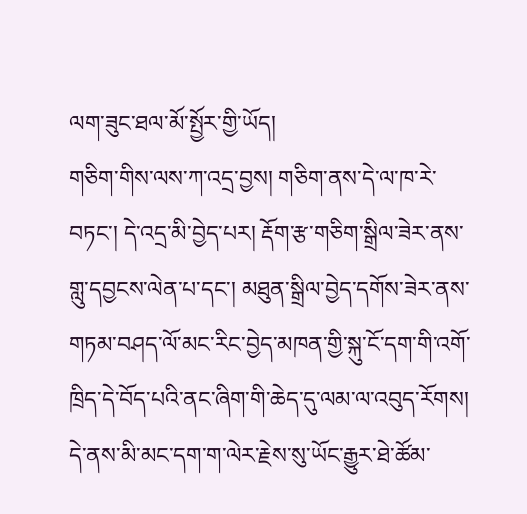ལག་ཟུང་ཐལ་མོ་སྤྱོར་གྱི་ཡོད།
གཅིག་གིས་ལས་ཀ་འདྲ་བྱས། གཅིག་ནས་དེ་ལ་ཁ་རེ་བཏང་། དེ་འདྲ་མི་བྱེད་པར། རྡོག་རྩ་གཅིག་སྒྲིལ་ཟེར་ནས་གླུ་དབྱངས་ལེན་པ་དང་། མཐུན་སྒྲིལ་བྱེད་དགོས་ཟེར་ནས་གཏམ་བཤད་ལོ་མང་རིང་བྱེད་མཁན་གྱི་སྐུ་ངོ་དག་གི་འགོ་ཁྲིད་དེ་བོད་པའི་ནང་ཞིག་གི་ཆེད་དུ་ལམ་ལ་འབུད་རོགས། དེ་ནས་མི་མང་དག་ག་ལེར་རྗེས་སུ་ཡོང་རྒྱུར་ཐེ་ཚོམ་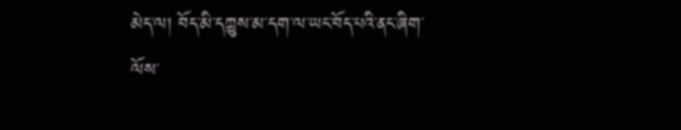མེད་ལ། བོད་མི་དཀྱུས་མ་དག་ལ་ཡང་བོད་པའི་ནང་ཞིག་ལོས་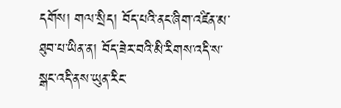དགོས། གལ་སྲིད། བོད་པའི་ནང་ཞིག་འཛིན་མ་ཐུབ་པ་ཡིན་ན། བོད་ཟེར་བའི་མི་རིགས་འདི་ས་སྒང་འདི་ནས་ཡུན་རིང་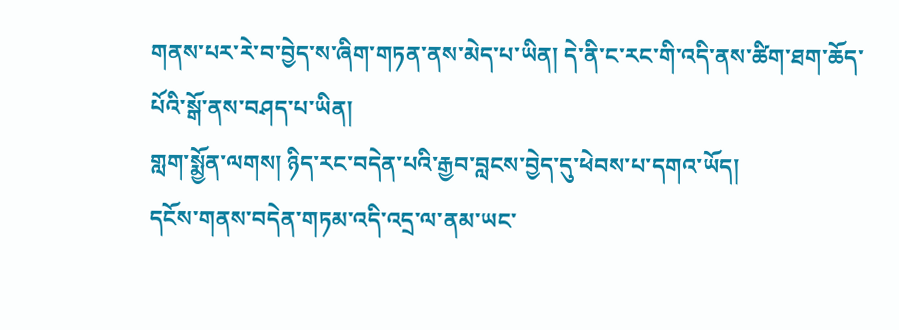གནས་པར་རེ་བ་བྱེད་ས་ཞིག་གཏན་ནས་མེད་པ་ཡིན། དེ་ནི་ང་རང་གི་འདི་ནས་ཚིག་ཐག་ཆོད་པོའི་སྒོ་ནས་བཤད་པ་ཡིན།
གླག་སྨྱོན་ལགས། ཉིད་རང་བདེན་པའི་རྒྱབ་བླངས་བྱེད་དུ་ཕེབས་པ་དགའ་ཡོད།
དངོས་གནས་བདེན་གཏམ་འདི་འདྲ་ལ་ནམ་ཡང་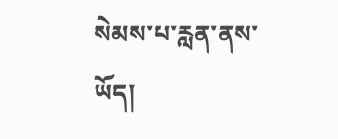སེམས་པ་རླན་ནས་ཡོད།